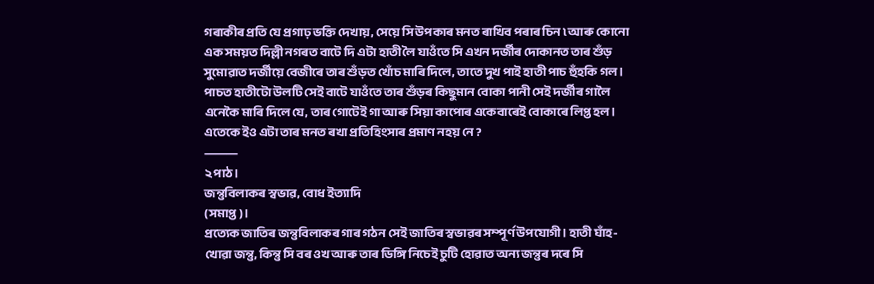গৰাকীৰ প্ৰতি যে প্ৰগাঢ় ভক্তি দেখায়, সেয়ে সি উপকাৰ মনত ৰাখিব পৰাৰ চিন ৷ আৰু কোনো এক সময়ত দিল্লী নগৰত বাটে দি এটা হাতী লৈ যাওঁতে সি এখন দৰ্জীৰ দোকানত তাৰ শুঁড় সুমোৱাত দৰ্জীয়ে বেজীৰে তাৰ শুঁড়ত খোঁচ মাৰি দিলে, তাতে দুখ পাই হাতী পাচ হুঁহকি গল। পাচত হাতীটো উলটি সেই বাটে যাওঁতে তাৰ শুঁড়ৰ কিছুমান বোকা পানী সেই দৰ্জীৰ গালৈ এনেকৈ মাৰি দিলে যে, তাৰ গোটেই গা আৰু সিয়া কাপোৰ একেবাৰেই বোকাৰে লিপ্ত হল। এতেকে ইও এটা তাৰ মনত ৰখা প্ৰতিহিংসাৰ প্ৰমাণ নহয় নে ?
⸻
২ পাঠ।
জন্তুবিলাকৰ স্বভাৱ, বোধ ইত্যাদি
(সমাপ্ত)।
প্ৰত্যেক জাতিৰ জন্তুবিলাকৰ গাৰ গঠন সেই জাতিৰ স্বভাৱৰ সম্পূৰ্ণ উপযোগী। হাতী ঘাঁহ-খোৱা জন্তু, কিন্তু সি বৰ ওখ আৰু তাৰ ডিঙ্গি নিচেই চুটি হোৱাত অন্য জন্তুৰ দৰে সি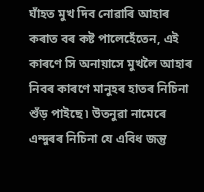ঘাঁহত মুখ দিব নোৱাৰি আহাৰ কৰাত বৰ কষ্ট পালেহেঁতেন, এই কাৰণে সি অনায়াসে মুখলৈ আহাৰ নিবৰ কাৰণে মানুহৰ হাতৰ নিচিনা শুঁড় পাইছে ৷ উতনুৱা নামেৰে এন্দুৰৰ নিচিনা যে এবিধ জন্তু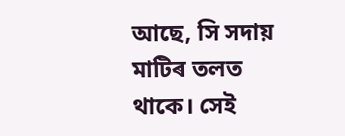আছে, সি সদায় মাটিৰ তলত থাকে। সেই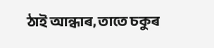ঠাই আন্ধাৰ, তাতে চকুৰ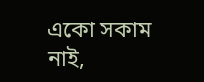একো সকাম নাই,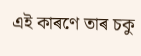এই কাৰণে তাৰ চকু